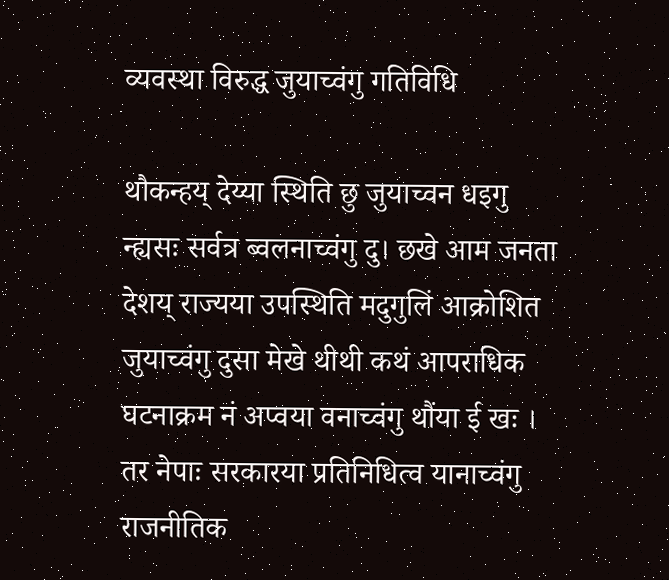व्यवस्था विरुद्ध जुयाच्वंगु गतिविधि

थौकन्हय् देय्या स्थिति छु जुयाच्वन धइगु न्ह्यसः सर्वत्र ब्वलनाच्वंगु दु। छखे आम जनता देशय् राज्यया उपस्थिति मदुगुलिं आक्रोशित जुयाच्वंगु दुसा मेखे थीथी कथं आपराधिक घटनाक्रम नं अप्वया वनाच्वंगु थौंया ई खः । तर नेपाः सरकारया प्रतिनिधित्व यानाच्वंगु राजनीतिक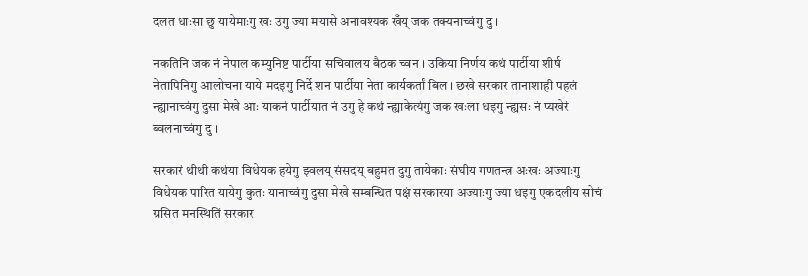दलत धाःसा छु यायेमाःगु खः उगु ज्या मयासे अनावश्यक खँय् जक तक्यनाच्वंगु दु ।

नकतिनि जक नं नेपाल कम्युनिष्ट पार्टीया सचिवालय बैठक च्वन । उकिया निर्णय कथं पार्टीया शीर्ष नेतापिनिगु आलोचना याये मदइगु निर्दे शन पार्टीया नेता कार्यकर्तां बिल । छखे सरकार तानाशाही पहलं न्ह्यानाच्वंगु दुसा मेखे आः याकनं पार्टीयात नं उगु हे कथं न्ह्याकेत्यंगु जक खःला धइगु न्ह्यसः नं प्यखेरं ब्वलनाच्वंगु दु ।

सरकारं थीथी कथंया विधेयक हयेगु झ्वलय् संसदय् बहुमत दुगु तायेकाः संघीय गणतन्त्र अःखः अज्याःगु विधेयक पारित यायेगु कुतः यानाच्वंगु दुसा मेखे सम्बन्धित पक्षं सरकारया अज्याःगु ज्या धइगु एकदलीय सोचं ग्रसित मनस्थितिं सरकार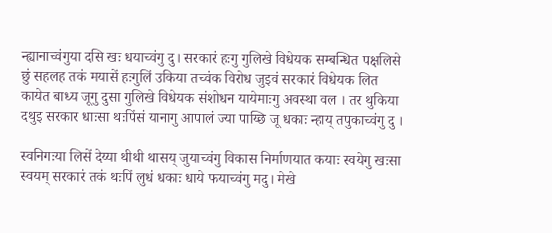न्ह्यानाच्वंगुया दसि खः धयाच्वंगु दु। सरकारं हःगु गुलिखे विधेयक सम्बन्धित पक्षलिसे छुं सहलह तकं मयासें हःगुलिं उकिया तच्वंक विरोध जुइवं सरकारं विधेयक लित कायेत बाध्य जूगु दुसा गुलिखे विधेयक संशोधन यायेमाःगु अवस्था वल । तर थुकिया दथुइ सरकार धाःसा थःपिंसं यानागु आपालं ज्या पाय्छि जू धकाः न्हाय् तपुकाच्वंगु दु ।

स्वनिगःया लिसें देय्या थीथी थासय् जुयाच्वंगु विकास निर्माणयात कयाः स्वयेगु खःसा स्वयम् सरकारं तकं थःपिं लुधं धकाः धाये फयाच्वंगु मदु। मेखे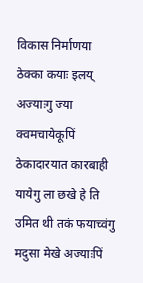विकास निर्माणया ठेक्का कयाः इलय् अज्याःगु ज्या क्वमचायेकूपिं ठेकादारयात कारबाही यायेगु ला छखे हे ति उमित थी तकं फयाच्वंगु मदुसा मेखे अज्याःपिं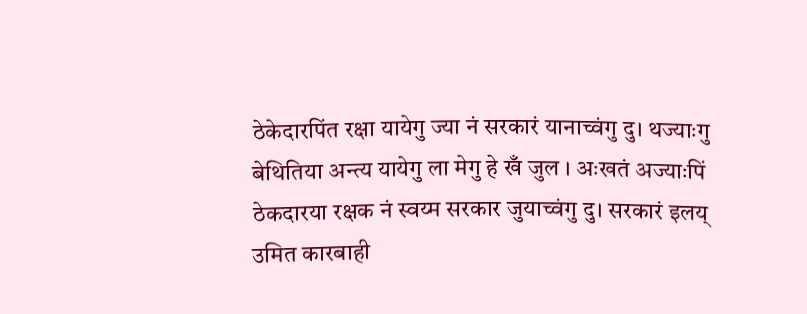ठेकेदारपिंत रक्षा यायेगु ज्या नं सरकारं यानाच्वंगु दु। थज्याःगु बेथितिया अन्त्य यायेगु ला मेगु हे खँ जुल । अःखतं अज्याःपिं ठेकदारया रक्षक नं स्वय्म सरकार जुयाच्वंगु दु। सरकारं इलय् उमित कारबाही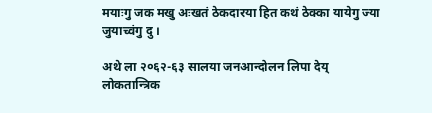मयाःगु जक मखु अःखतं ठेकदारया हित कथं ठेक्का यायेगु ज्या जुयाच्वंगु दु ।

अथे ला २०६२-६३ सालया जनआन्दोलन लिपा देय् लोकतान्त्रिक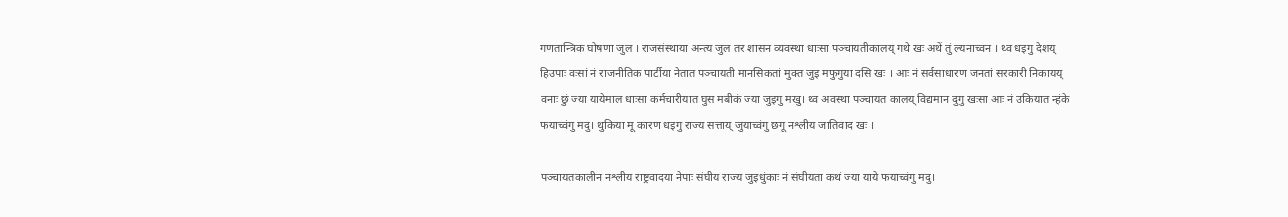गणतान्त्रिक घोषणा जुल । राजसंस्थाया अन्त्य जुल तर शासन व्यवस्था धाःसा पञ्चायतीकालय् गथे खः अथें तुं ल्यनाच्वन । थ्व धइगु देशय् हिउपाः वःसां नं राजनीतिक पार्टीया नेतात पञ्चायती मानसिकतां मुक्त जुइ मफुगुया दसि खः । आः नं सर्वसाधारण जनतां सरकारी निकायय् वनाः छुं ज्या यायेमाल धाःसा कर्मचारीयात घुस मबीकं ज्या जुइगु मखु। थ्व अवस्था पञ्चायत कालय् विद्यमान दुगु खःसा आः नं उकियात न्हंके फयाच्वंगु मदु। थुकिया मू कारण धइगु राज्य सत्ताय् जुयाच्वंगु छगू नश्लीय जातिवाद खः ।

पञ्चायतकालीन नश्लीय राष्ट्रवादया नेपाः संघीय राज्य जुइधुंकाः नं संघीयता कथं ज्या याये फयाच्वंगु मदु।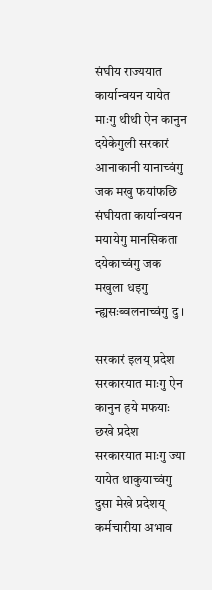संघीय राज्ययात कार्यान्वयन यायेत माःगु थीथी ऐन कानुन दयेकेगुली सरकारं आनाकानी यानाच्वंगु जक मखु फयांफछि संघीयता कार्यान्वयन मयायेगु मानसिकता दयेकाच्वंगु जक मखुला धइगु न्ह्यसःब्वलनाच्वंगु दु ।

सरकारं इलय् प्रदेश सरकारयात माःगु ऐन कानुन हये मफयाः छखे प्रदेश सरकारयात माःगु ज्या यायेत थाकुयाच्वंगु दुसा मेखे प्रदेशय् कर्मचारीया अभाव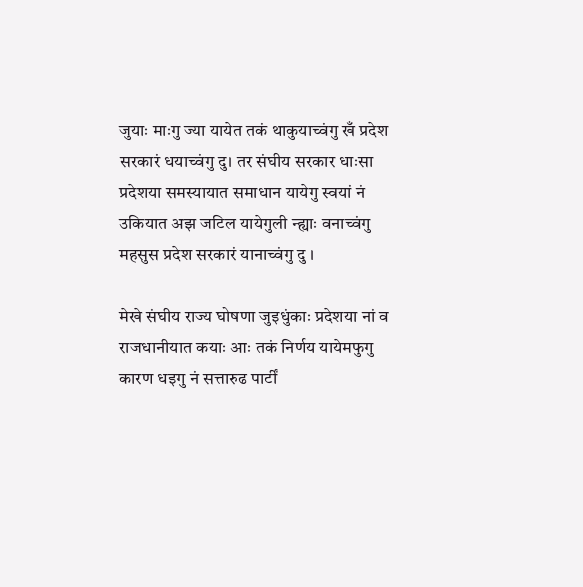जुयाः माःगु ज्या यायेत तकं थाकुयाच्वंगु खँ प्रदेश सरकारं धयाच्वंगु दु। तर संघीय सरकार धाःसा प्रदेशया समस्यायात समाधान यायेगु स्वयां नं उकियात अझ जटिल यायेगुली न्ह्याः वनाच्वंगु महसुस प्रदेश सरकारं यानाच्वंगु दु ।

मेखे संघीय राज्य घोषणा जुइधुंकाः प्रदेशया नां व राजधानीयात कयाः आः तकं निर्णय यायेमफुगु कारण धइगु नं सत्तारुढ पार्टीं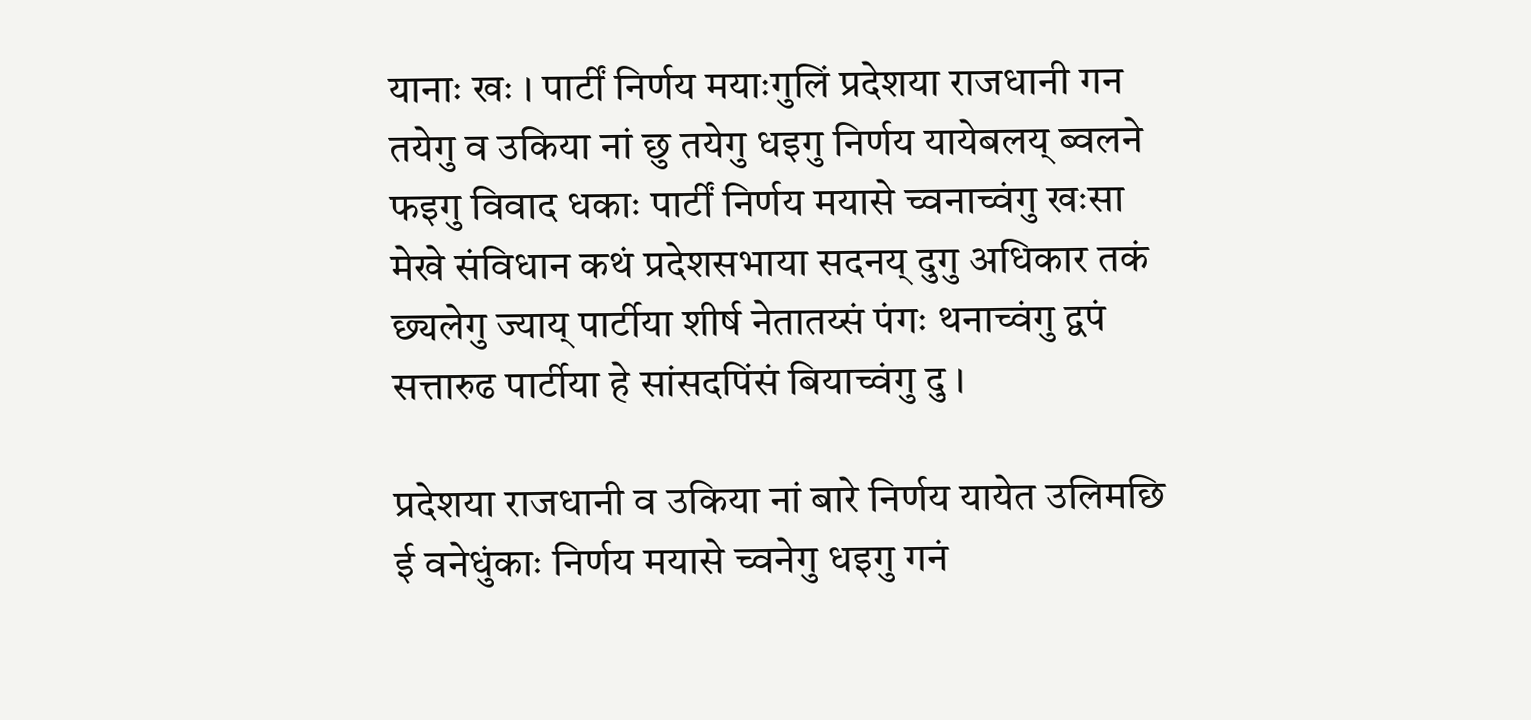यानाः खः । पार्टीं निर्णय मयाःगुलिं प्रदेशया राजधानी गन तयेगु व उकिया नां छु तयेगु धइगु निर्णय यायेबलय् ब्वलने फइगु विवाद धकाः पार्टीं निर्णय मयासे च्वनाच्वंगु खःसा मेखे संविधान कथं प्रदेशसभाया सदनय् दुगु अधिकार तकं छ्यलेगु ज्याय् पार्टीया शीर्ष नेतातय्सं पंगः थनाच्वंगु द्वपं सत्तारुढ पार्टीया हे सांसदपिंसं बियाच्वंगु दु ।

प्रदेशया राजधानी व उकिया नां बारे निर्णय यायेत उलिमछि ई वनेधुंकाः निर्णय मयासे च्वनेगु धइगु गनं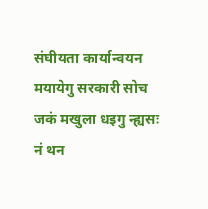संघीयता कार्यान्वयन मयायेगु सरकारी सोच जकं मखुला धइगु न्ह्यसः नं थन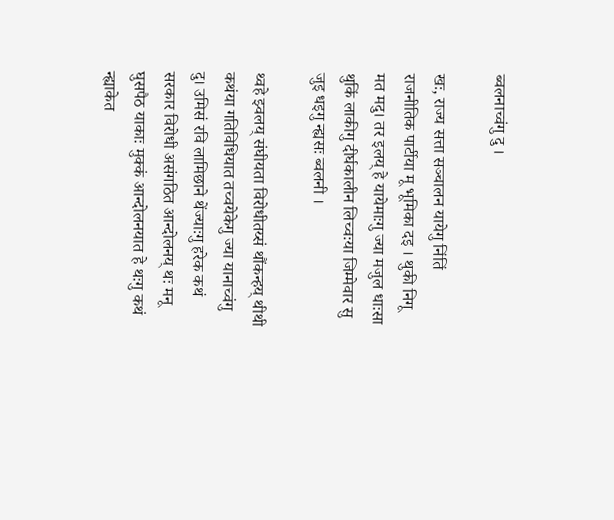ब्वलनाच्वंगु दु ।

खः, राज्य सत्ता सञ्चालन यायेगु निंतिं राजनीतिक पार्टीया मू भूमिका दइ । थुकी निगू मत मदु। तर इलय् हे यायेमाःगु ज्या मजुल धाःसा थुकिं लाकीगु दीर्घकालीन लिच्वःया जिम्मेवार सु जुइ धइगु न्ह्यसः ब्वलनी ।

थ्वहे झ्वलय् संघीयता विरोधीतय्सं थौंकन्हय् थीथी कथंया गतिविधियात तच्वयेकेगु ज्या यानाच्वंगु दु। उमिसं रवि लामिछाने थेंज्याःगु हरेक कथं सरकार विरोधी असंगठित आन्दोलनय् थः मनू घुसपैठ याकाः मुक्कं आन्दोलनयात हे थःगु कथं न्ह्याकेत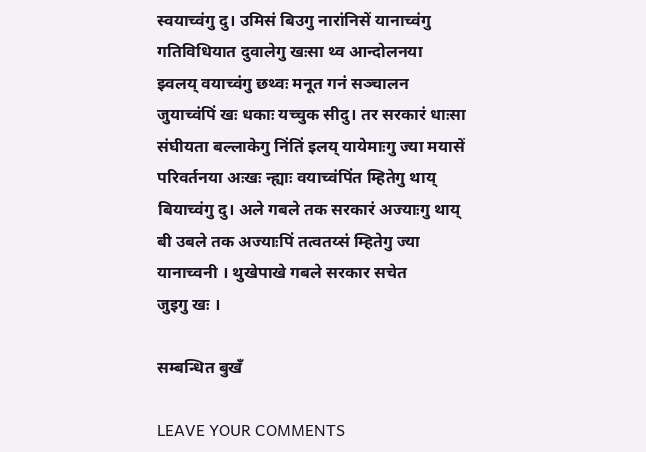स्वयाच्वंगु दु। उमिसं बिउगु नारांनिसें यानाच्वंगु गतिविधियात दुवालेगु खःसा थ्व आन्दोलनया झ्वलय् वयाच्वंगु छथ्वः मनूत गनं सञ्चालन जुयाच्वंपिं खः धकाः यच्चुक सीदु। तर सरकारं धाःसा संघीयता बल्लाकेगु निंतिं इलय् यायेमाःगु ज्या मयासें परिवर्तनया अःखः न्ह्याः वयाच्वंपिंत म्हितेगु थाय् बियाच्वंगु दु। अले गबले तक सरकारं अज्याःगु थाय् बी उबले तक अज्याःपिं तत्वतय्सं म्हितेगु ज्या यानाच्वनी । थुखेपाखे गबले सरकार सचेत
जुइगु खः ।

सम्बन्धित बुखँ

LEAVE YOUR COMMENTS